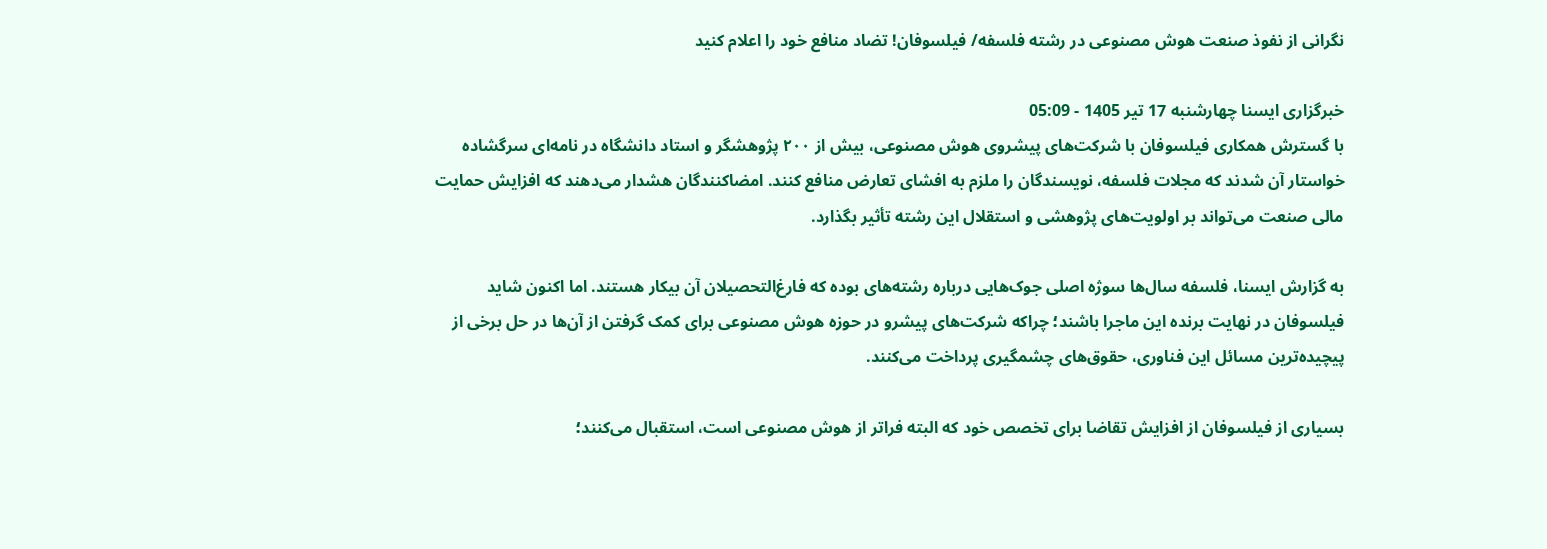نگرانی از نفوذ صنعت هوش مصنوعی در رشته فلسفه/ فیلسوفان! تضاد منافع خود را اعلام کنید

خبرگزاری ایسنا چهارشنبه 17 تیر 1405 - 05:09
با گسترش همکاری فیلسوفان با شرکت‌های پیشروی هوش مصنوعی، بیش از ۲۰۰ پژوهشگر و استاد دانشگاه در نامه‌ای سرگشاده خواستار آن شدند که مجلات فلسفه، نویسندگان را ملزم به افشای تعارض منافع کنند. امضاکنندگان هشدار می‌دهند که افزایش حمایت مالی صنعت می‌تواند بر اولویت‌های پژوهشی و استقلال این رشته تأثیر بگذارد.

به گزارش ایسنا، فلسفه سال‌ها سوژه‌ اصلی جوک‌هایی درباره‌ رشته‌های بوده که فارغ‌التحصیلان آن بیکار هستند. اما اکنون شاید فیلسوفان در نهایت برنده این ماجرا باشند؛ چراکه شرکت‌های پیشرو در حوزه هوش مصنوعی برای کمک گرفتن از آن‌ها در حل برخی از پیچیده‌ترین مسائل این فناوری، حقوق‌های چشمگیری پرداخت می‌کنند.

بسیاری از فیلسوفان از افزایش تقاضا برای تخصص خود که البته فراتر از هوش مصنوعی است، استقبال می‌کنند؛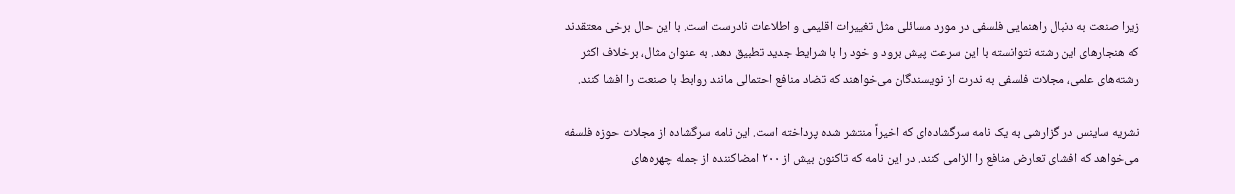زیرا صنعت به دنبال راهنمایی فلسفی در مورد مسائلی مثل تغییرات اقلیمی و اطلاعات نادرست است. با این حال برخی معتقدند که هنجارهای این رشته نتوانسته‌ با این سرعت پیش برود و خود را با شرایط جدید تطبیق دهد. به عنوان مثال، برخلاف اکثر رشته‌های علمی، مجلات فلسفی به ندرت از نویسندگان می‌خواهند که تضاد منافع احتمالی مانند روابط با صنعت را افشا کنند.

نشریه ساینس در گزارشی به یک نامه سرگشاده‌ای که اخیراً منتشر شده پرداخته است. این نامه سرگشاده از مجلات حوزه فلسفه می‌خواهد که افشای تعارض منافع را الزامی کنند. در این نامه که تاکنون بیش از ۲۰۰ امضاکننده از جمله چهره‌های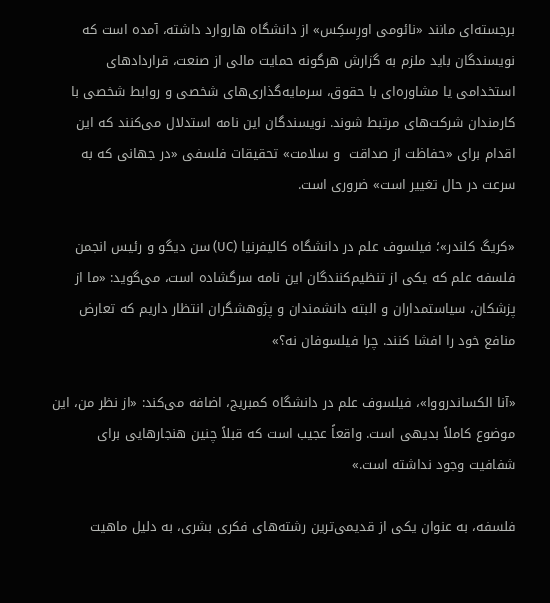برجسته‌ای مانند «نائومی اورِسکِس» از دانشگاه هاروارد داشته، آمده است که نویسندگان باید ملزم به گزارش هرگونه حمایت مالی از صنعت، قراردادهای استخدامی یا مشاوره‌ای با حقوق، سرمایه‌گذاری‌های شخصی و روابط شخصی با کارمندان شرکت‌های مرتبط شوند. نویسندگان این نامه استدلال می‌کنند که این اقدام برای «حفاظت از صداقت  و سلامت» تحقیقات فلسفی «در جهانی که به سرعت در حال تغییر است» ضروری است.

«کریگ کلندر»؛ فیلسوف علم در دانشگاه کالیفرنیا (UC) سن دیگو و رئیس انجمن فلسفه علم که یکی از تنظیم‌کنندگان این نامه سرگشاده است، می‌گوید: «ما از پزشکان، سیاستمداران و البته دانشمندان و پژوهشگران انتظار داریم که تعارض منافع خود را افشا کنند. چرا فیلسوفان نه؟»

«آنا الکساندرووا»، فیلسوف علم در دانشگاه کمبریج، اضافه می‌کند: «از نظر من، این موضوع کاملاً بدیهی است. واقعاً عجیب است که قبلاً چنین هنجارهایی برای شفافیت وجود نداشته است.»

فلسفه، به عنوان یکی از قدیمی‌ترین رشته‌های فکری بشری، به دلیل ماهیت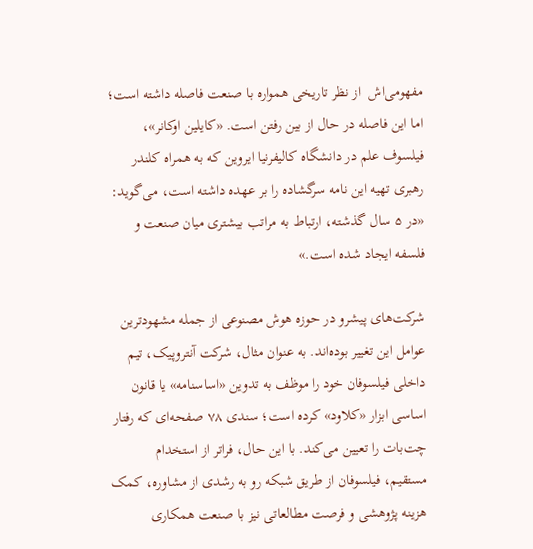مفهومی‌اش  از نظر تاریخی همواره با صنعت فاصله داشته است؛ اما این فاصله در حال از بین رفتن است. «کایلین اوکانر»، فیلسوف علم در دانشگاه کالیفرنیا ایروین که به همراه کلندر رهبری تهیه‌ این نامه سرگشاده را بر عهده داشته است، می‌گوید: «در ۵ سال گذشته، ارتباط به مراتب بیشتری میان صنعت و فلسفه ایجاد شده است.»

شرکت‌های پیشرو در حوزه هوش مصنوعی از جمله مشهودترین  عوامل این تغییر بوده‌اند. به عنوان مثال، شرکت آنتروپیک، تیم داخلی فیلسوفان خود را موظف به تدوین «اساسنامه» یا قانون اساسی ابزار «کلاود» کرده است؛ سندی ۷۸ صفحه‌ای که رفتار چت‌بات را تعیین می‌کند. با این حال، فراتر از استخدام مستقیم، فیلسوفان از طریق شبکه رو به رشدی از مشاوره، کمک هزینه پژوهشی و فرصت مطالعاتی نیز با صنعت همکاری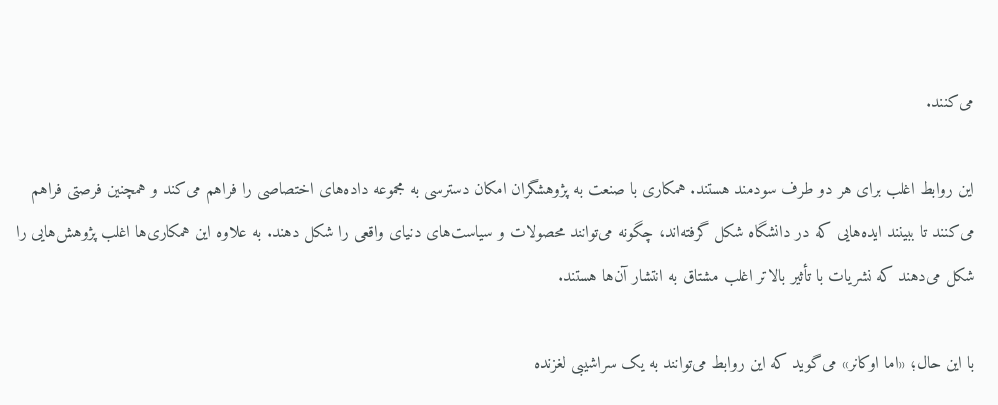می‌کنند.

این روابط اغلب برای هر دو طرف سودمند هستند. همکاری با صنعت به پژوهشگران امکان دسترسی به مجموعه داده‌های اختصاصی را فراهم می‌کند و همچنین فرصتی فراهم می‌کنند تا ببینند ایده‌هایی که در دانشگاه شکل گرفته‌اند، چگونه می‌توانند محصولات و سیاست‌های دنیای واقعی را شکل دهند. به علاوه این همکاری‌ها اغلب پژوهش‌هایی را شکل می‌دهند که نشریات با تأثیر بالاتر اغلب مشتاق به انتشار آن‌ها هستند.

با این حال؛ «اما اوکانر» می‌گوید که این روابط می‌توانند به یک سراشیبی لغزنده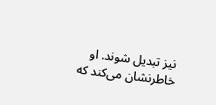نیز تبدیل شوند. او خاطرنشان می‌کند که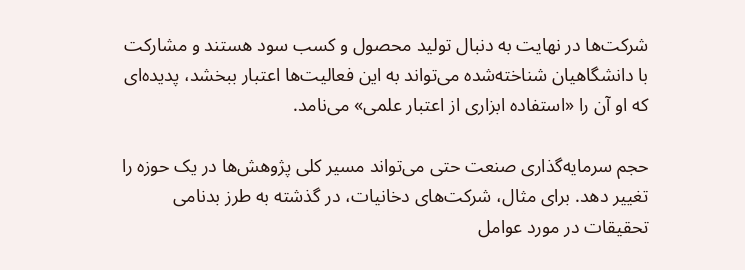شرکت‌ها در نهایت به دنبال تولید محصول و کسب سود هستند و مشارکت با دانشگاهیان شناخته‌شده می‌تواند به این فعالیت‌ها اعتبار ببخشد، پدیده‌ای که او آن را «استفاده ابزاری از اعتبار علمی» می‌نامد.

حجم سرمایه‌گذاری صنعت حتی می‌تواند مسیر کلی پژوهش‌ها در یک حوزه را تغییر دهد. برای مثال، شرکت‌های دخانیات، در گذشته به طرز بدنامی تحقیقات در مورد عوامل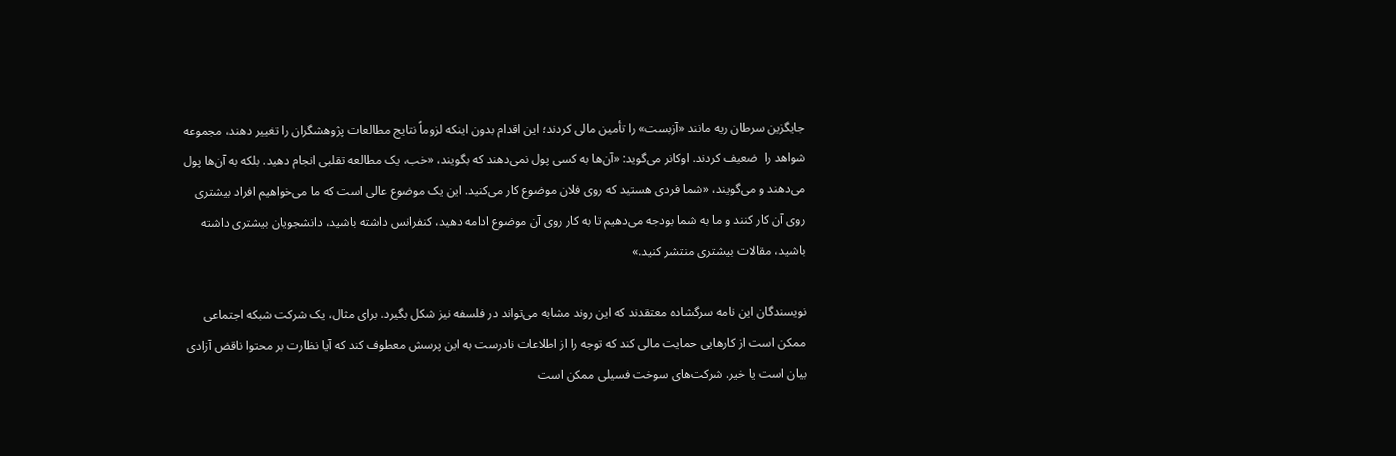جایگزین سرطان ریه مانند «آزبست» را تأمین مالی کردند؛ این اقدام بدون اینکه لزوماً نتایج مطالعات پژوهشگران را تغییر دهند، مجموعه شواهد را  ضعیف کردند. اوکانر می‌گوید: «آن‌ها به کسی پول نمی‌دهند که بگویند، «خب، یک مطالعه تقلبی انجام دهید. بلکه به آن‌ها پول می‌دهند و می‌گویند، «شما فردی هستید که روی فلان موضوع کار می‌کنید. این یک موضوع عالی است که ما می‌خواهیم افراد بیشتری روی آن کار کنند و ما به شما بودجه می‌دهیم تا به کار روی آن موضوع ادامه دهید، کنفرانس داشته باشید، دانشجویان بیشتری داشته باشید، مقالات بیشتری منتشر کنید.»

نویسندگان این نامه سرگشاده معتقدند که این روند مشابه می‌تواند در فلسفه نیز شکل بگیرد. برای مثال، یک شرکت شبکه اجتماعی ممکن است از کارهایی حمایت مالی کند که توجه را از اطلاعات نادرست به این پرسش معطوف کند که آیا نظارت بر محتوا ناقض آزادی بیان است یا خیر. شرکت‌های سوخت فسیلی ممکن است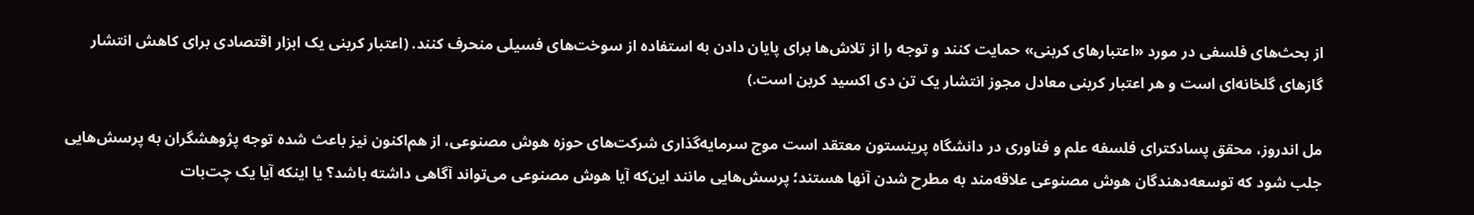از بحث‌های فلسفی در مورد «اعتبارهای کربنی» حمایت کنند و توجه را از تلاش‌ها برای پایان دادن به استفاده از سوخت‌های فسیلی منحرف کنند. (اعتبار کربنی یک ابزار اقتصادی برای کاهش انتشار گازهای گلخانه‌ای است و هر اعتبار کربنی معادل مجوز انتشار یک تن دی اکسید کربن است.)

مل اندروز، محقق پسادکترای فلسفه علم و فناوری در دانشگاه پرینستون معتقد است موج سرمایه‌گذاری شرکت‌های حوزه هوش مصنوعی، از هم‌اکنون نیز باعث شده توجه پژوهشگران به پرسش‌هایی جلب شود که توسعه‌دهندگان هوش مصنوعی علاقه‌مند به مطرح شدن آنها هستند؛ پرسش‌هایی مانند این‌که آیا هوش مصنوعی می‌تواند آگاهی داشته باشد؟ یا اینکه آیا یک چت‌بات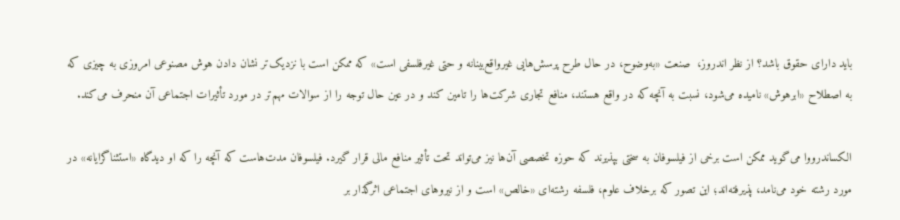باید دارای حقوق باشد؟ از نظر اندروز،  صنعت «به‌وضوح، در حال طرح پرسش‌هایی غیرواقع‌بینانه و حتی غیرفلسفی است» که ممکن است با نزدیک‌تر نشان دادن هوش مصنوعی امروزی به چیزی که به اصطلاح «ابرهوش» نامیده می‌شود، نسبت به آنچه که در واقع هستند، منافع تجاری شرکت‌ها را تامین کند و در عین حال توجه را از سوالات مهم‌تر در مورد تأثیرات اجتماعی آن منحرف می‌کند.

الکساندرووا می‌گوید ممکن است برخی از فیلسوفان به سختی بپذیرند که حوزه‌ تخصصی آن‌ها نیز می‌تواند تحت تأثیر منافع مالی قرار گیرد. فیلسوفان مدت‌هاست که آنچه را که او دیدگاه «استثناگرایانه» در مورد رشته‌ خود می‌نامد، پذیرفته‌اند؛ این تصور که برخلاف علوم، فلسفه رشته‌ای «خالص» است و از نیروهای اجتماعی اثرگذار بر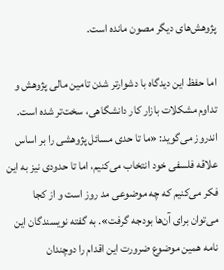پژوهش‌های دیگر مصون مانده است.

اما حفظ این دیدگاه با دشوارتر شدن تامین مالی پژوهش و تداوم مشکلات بازار کار دانشگاهی، سخت‌تر شده است. اندروز می‌گوید: «ما تا حدی مسائل پژوهشی را بر اساس علاقه فلسفی خود انتخاب می‌کنیم، اما تا حدودی نیز به این فکر می‌کنیم که چه موضوعی مد روز است و از کجا می‌توان برای آن‌ها بودجه گرفت». به گفته نویسندگان این نامه همین موضوع ضرورت این اقدام را دوچندان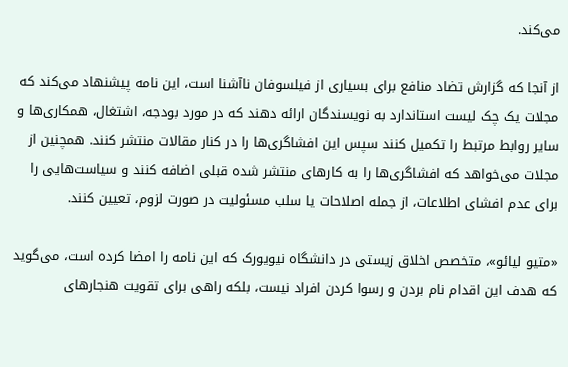می‌کند.

از آنجا که گزارش تضاد منافع برای بسیاری از فیلسوفان ناآشنا است، این نامه پیشنهاد می‌کند که مجلات یک چک لیست استاندارد به نویسندگان ارائه دهند که در مورد بودجه، اشتغال، همکاری‌ها و سایر روابط مرتبط را تکمیل کنند سپس این افشاگری‌ها را در کنار مقالات منتشر کنند. همچنین از مجلات می‌خواهد که افشاگری‌ها را به کارهای منتشر شده قبلی اضافه کنند و سیاست‌هایی را برای عدم افشای اطلاعات، از جمله اصلاحات یا سلب مسئولیت در صورت لزوم، تعیین کنند.

«متیو لیائو»، متخصص اخلاق زیستی در دانشگاه نیویورک که این نامه را امضا کرده است، می‌گوید که هدف این اقدام نام بردن و رسوا کردن افراد نیست، بلکه راهی برای تقویت هنجارهای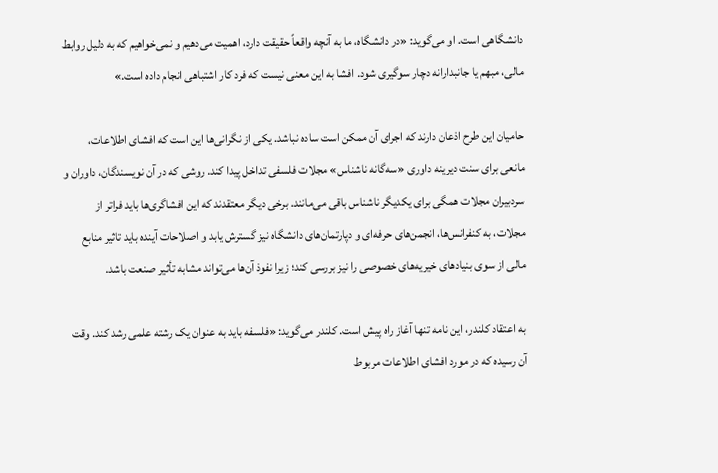دانشگاهی است. او می‌گوید: «در دانشگاه، ما به آنچه واقعاً حقیقت دارد، اهمیت می‌دهیم و نمی‌خواهیم که به دلیل روابط مالی، مبهم یا جانبدارانه دچار سوگیری شود. افشا به این معنی نیست که فرد کار اشتباهی انجام داده‌ است.»

حامیان این طرح اذعان دارند که اجرای آن ممکن است ساده نباشد. یکی از نگرانی‌ها این است که افشای اطلاعات، مانعی برای سنت دیرینه‌ داوری «سه‌گانه ناشناس» مجلات فلسفی تداخل پیدا کند. روشی که در آن نویسندگان، داوران و سردبیران مجلات همگی برای یکدیگر ناشناس باقی می‌مانند. برخی دیگر معتقدند که این افشاگری‌ها باید فراتر از مجلات، به کنفرانس‌ها، انجمن‌های حرفه‌ای و دپارتمان‌های دانشگاه نیز گسترش یابد و اصلاحات آینده باید تاثیر منابع مالی از سوی بنیادهای خیریه‌های خصوصی را نیز بررسی کند؛ زیرا نفوذ آن‌ها می‌تواند مشابه تأثیر صنعت باشد.

به اعتقاد کلندر، این نامه تنها آغاز راه پیش است. کلندر می‌گوید: «فلسفه باید به عنوان یک رشته علمی رشد کند. وقت آن رسیده که در مورد افشای اطلاعات مربوط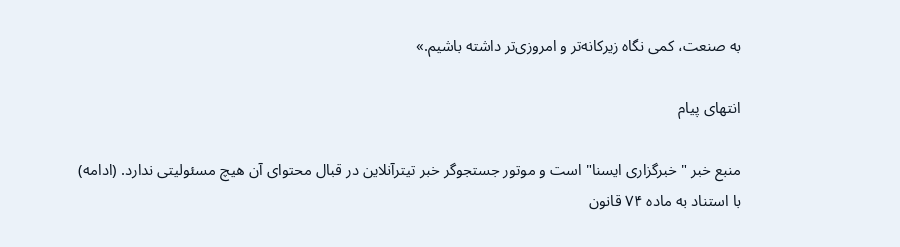به صنعت، کمی نگاه زیرکانه‌تر و امروزی‌تر داشته باشیم.»

انتهای پیام

منبع خبر "خبرگزاری ایسنا" است و موتور جستجوگر خبر تیترآنلاین در قبال محتوای آن هیچ مسئولیتی ندارد. (ادامه)
با استناد به ماده ۷۴ قانون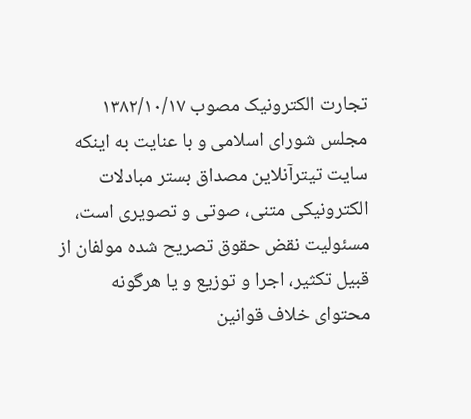تجارت الکترونیک مصوب ۱۳۸۲/۱۰/۱۷ مجلس شورای اسلامی و با عنایت به اینکه سایت تیترآنلاین مصداق بستر مبادلات الکترونیکی متنی، صوتی و تصویری است، مسئولیت نقض حقوق تصریح شده مولفان از قبیل تکثیر، اجرا و توزیع و یا هرگونه محتوای خلاف قوانین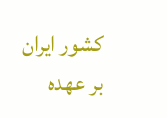کشور ایران بر عهده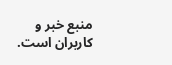منبع خبر و کاربران است.